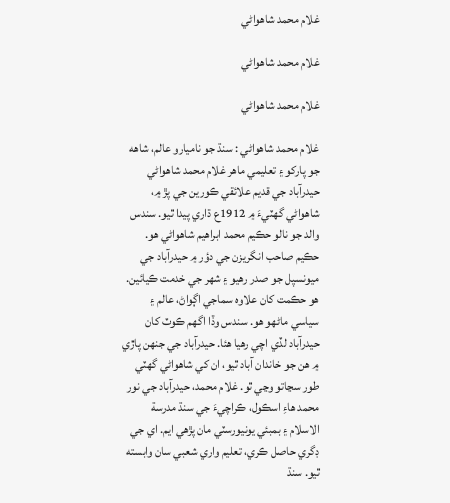غلام محمد شاهواڻي

غلام محمد شاهواڻي

غلام محمد شاهواڻي

غلام محمد شاهواڻي : سنڌ جو ناميارو عالم، شاهه جو پارکو ۽ تعليمي ماهر غلام محمد شاهواڻي حيدرآباد جي قديم علائقي ڪورين جي پڙ ۾، شاهواڻي گهٽيءَ ۾ 1912ع ڌاري پيدا ٿيو. سندس والد جو نالو حڪيم محمد ابراهيم شاهواڻي هو. حڪيم صاحب انگريزن جي دؤر ۾ حيدرآباد جي ميونسپل جو صدر رهيو ۽ شهر جي خدمت ڪيائين. هو حڪمت کان علاوه سماجي اڳواڻ، عالم ۽ سياسي ماڻهو هو. سندس وڏا اگهم ڪوٽ کان حيدرآباد لڏي اچي رهيا هئا. حيدرآباد جي جنهن پاڙي ۾ هن جو خاندان آباد ٿيو، ان کي شاهواڻي گهٽي طور سڃاتو وڃي ٿو. غلام محمد، حيدرآباد جي نور محمد هاءِ اسڪول، ڪراچيءَ جي سنڌ مدرسة الاسلام ۽ بمبئي يونيورسٽي مان پڙهي ايم. اي جي ڊگري حاصل ڪري، تعليم واري شعبي سان وابسته ٿيو. سنڌ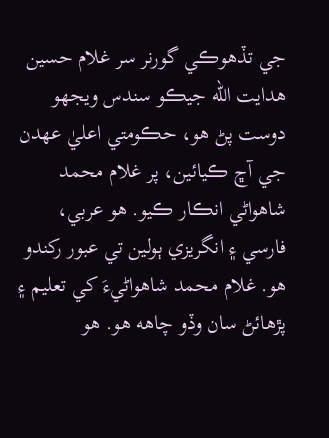جي تڏهوڪي گورنر سر غلام حسين هدايت الله جيڪو سندس ويجهو دوست پڻ هو، حڪومتي اعليٰ عهدن جي آڇ ڪيائين، پر غلام محمد شاهواڻي انڪار ڪيو. هو عربي، فارسي ۽ انگريزي ٻولين تي عبور رکندو هو. غلام محمد شاهواڻيءَ کي تعليم ۽ پڙهائڻ سان وڏو چاهه هو. هو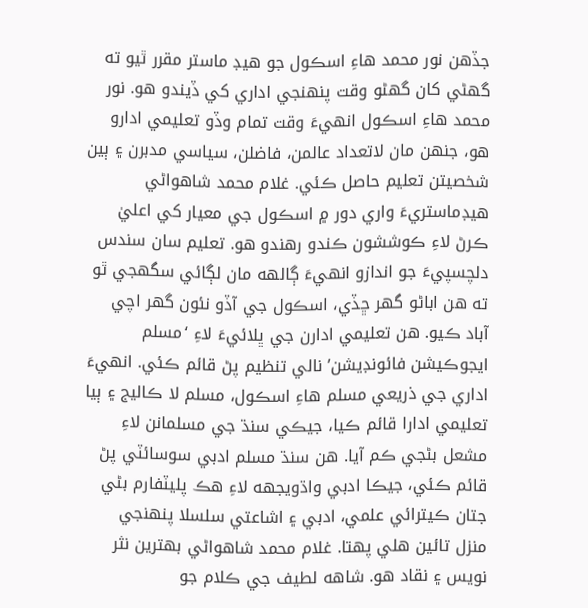جڏهن نور محمد هاءِ اسڪول جو هيڊ ماستر مقرر ٿيو ته گهڻي کان گهڻو وقت پنهنجي اداري کي ڏيندو هو. نور محمد هاءِ اسڪول انهيءَ وقت تمام وڏو تعليمي ادارو هو، جنهن مان لاتعداد عالمن، فاضلن، سياسي مدبرن ۽ ٻين شخصيتن تعليم حاصل ڪئي. غلام محمد شاهواڻي هيڊماستريءَ واري دور ۾ اسڪول جي معيار کي اعليٰ ڪرڻ لاءِ ڪوششون ڪندو رهندو هو. تعليم سان سندس دلچسپيءَ جو اندازو انهيءَ ڳالهه مان لڳائي سگهجي ٿو ته هن اباڻو گهر ڇڏي، اسڪول جي آڏو نئون گهر اچي آباد ڪيو. هن تعليمي ادارن جي ڀلائيءَ لاءِ ‘مسلم ايجوڪيشن فائونڊيشن’ نالي تنظيم پڻ قائم ڪئي. انهيءَ اداري جي ذريعي مسلم هاءِ اسڪول، مسلم لا ڪاليج ۽ ٻيا تعليمي ادارا قائم ڪيا، جيڪي سنڌ جي مسلمانن لاءِ مشعل بڻجي ڪم آيا. هن سنڌ مسلم ادبي سوسائٽي پڻ قائم ڪئي، جيڪا ادبي واڌويجهه لاءِ هڪ پليٽفارم بڻي جتان ڪيترائي علمي، ادبي ۽ اشاعتي سلسلا پنهنجي منزل تائين هلي پهتا. غلام محمد شاهواڻي بهترين نثر نويس ۽ نقاد هو. شاهه لطيف جي ڪلام جو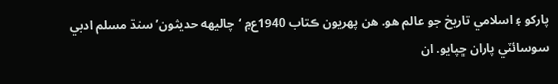پارکو ۽ اسلامي تاريخ جو عالم هو. هن پهريون ڪتاب 1940ع۾ ‘چاليهه حديثون’ سنڌ مسلم ادبي سوسائٽي پاران ڇپايو. ان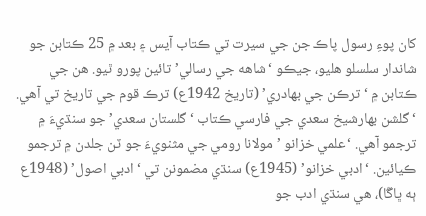کان پوءِ رسول پاڪ جن جي سيرت تي ڪتاب آيس ۽ بعد ۾ 25 ڪتابن جو شاندار سلسلو هليو، جيڪو ‘شاهه جي رسالي’ تائين پورو ٿيو. هن جي ڪتابن ۾ ‘ترڪن جي بهادري’ (تاريخ 1942ع) ترڪ قوم جي تاريخ تي آهي. ‘گلشن بهارشيخ سعدي جي فارسي ڪتاب ‘گلستان سعدي’ جو سنڌيءَ ۾ ترجمو آهي. ‘علمي خزانو ’ مولانا رومي جي مثنويءَ جو ٽن جلدن ۾ ترجمو ڪيائين. ‘ادبي خزانو’ (1945ع) سنڌي مضمونن تي ‘ادبي اصول’ (1948ع ٻه ڀاڱا)، هي سنڌي ادب جو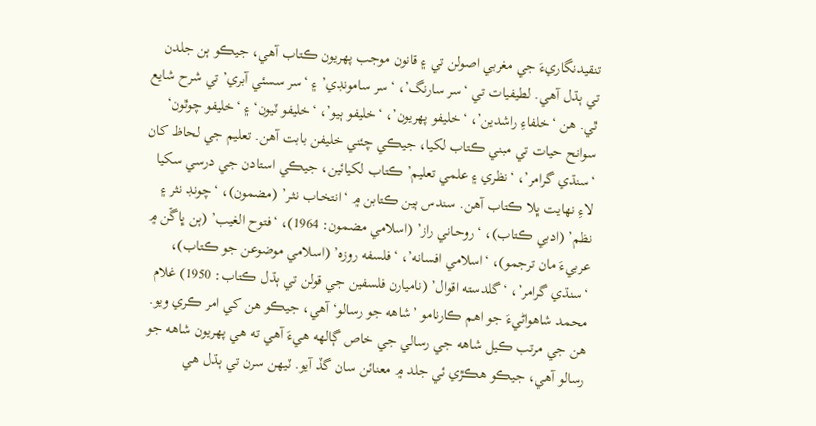تنقيدنگاريءَ جي مغربي اصولن تي ۽ قانون موجب پهريون ڪتاب آهي، جيڪو ٻن جلدن تي ٻڌل آهي. لطيفيات تي ‘سر سارنگ’، ‘سر سامونڊي’ ۽ ‘سر سسئي آبري’ تي شرح شايع ٿي. هن ‘خلفاءِ راشدين’، ‘خليفو پهريون’، ‘خليفو ٻيو’، ‘خليفو ٽيون‘ ۽ ‘خليفو چوٿون‘ سوانح حيات تي مبني ڪتاب لکيا، جيڪي چئني خليفن بابت آهن. تعليم جي لحاظ کان ‘سنڌي گرامر’، ‘نظري ۽ علمي تعليم’ ڪتاب لکيائين، جيڪي استادن جي درسي سکيا لاءِ نهايت ڀلا ڪتاب آهن. سندس ٻين ڪتابن ۾ ‘انتخـاب نثـر’ (مضمون)، ‘چونڊ نثر ۽ نظم’ (ادبي ڪتاب)، ‘روحـاني راز’ (اسلامي مضمون: 1964)، ‘فتوح الغيب’ (ٻن ڀاڱن ۾ عربيءَ مان ترجمو)، ‘اسلامي افسانه’، ‘فلسفه روزه’ (اسلامي موضوعن جو ڪتاب)، ‘سنڌي گرامر’، ‘گلدسته اقوال’ (ناميارن فلسفين جي قولن تي ٻڌل ڪتاب: 1950) غلام محمد شاهواڻيءَ جو اهم ڪارنامو ’شاهه جو رسالو‘ آهي، جيڪو هن کي امر ڪري ويو. هن جي مرتب ڪيل شاهه جي رسالي جي خاص ڳالهه هيءَ آهي ته هي پهريون شاهه جو رسالو آهي، جيڪو هڪڙي ئي جلد ۾ معنائن سان گڏ آيو. ٽيهن سرن تي ٻڌل هي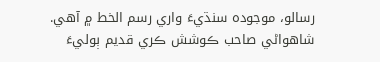رسالو، موجوده سنڌيءَ واري رسم الخط ۾ آهي. شاهواڻي صاحب ڪوشش ڪري قديم ٻوليءَ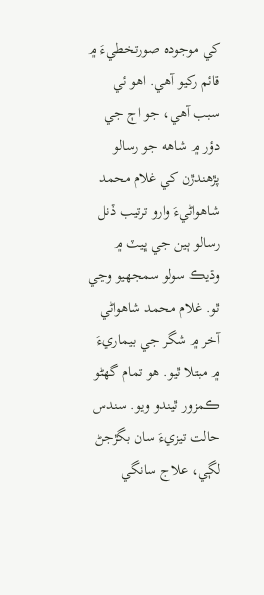کي موجوده صورتخطيءَ ۾ قائم رکيو آهي. اهو ئي سبب آهي، جو اڄ جي دؤر ۾ شاهه جو رسالو پڙهندڙن کي غلام محمد شاهواڻيءَ وارو ترتيب ڏنل رسالو ٻين جي ڀيٽ ۾ وڌيڪ سولو سمجهيو وڃي ٿو. غلام محمد شاهواڻي آخر ۾ شگر جي بيماريءَ ۾ مبتلا ٿيو. هو تمام گهڻو ڪمزور ٿيندو ويو. سندس حالت تيزيءَ سان بگڙجڻ لڳي، علاج سانگي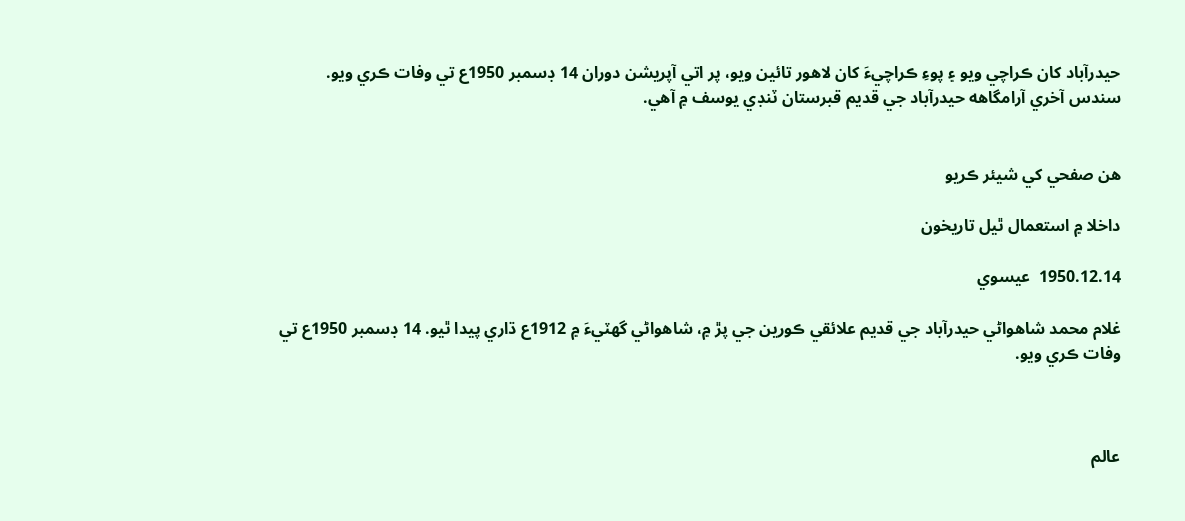حيدرآباد کان ڪراچي ويو ۽ پوءِ ڪراچيءَ کان لاهور تائين ويو، پر اتي آپريشن دوران 14 ڊسمبر 1950ع تي وفات ڪري ويو. سندس آخري آرامگاهه حيدرآباد جي قديم قبرستان ٽنڊي يوسف ۾ آهي.


هن صفحي کي شيئر ڪريو

داخلا ۾ استعمال ٿيل تاريخون

1950.12.14  عيسوي

غلام محمد شاهواڻي حيدرآباد جي قديم علائقي ڪورين جي پڙ ۾، شاهواڻي گهٽيءَ ۾ 1912ع ڌاري پيدا ٿيو. 14 ڊسمبر 1950ع تي وفات ڪري ويو.



عالم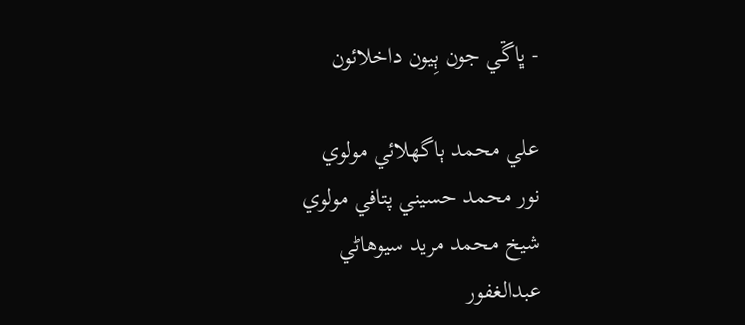- ڀاڱي جون ٻِيون داخلائون

علي محمد ٻاگهلائي مولوي
نور محمد حسيني پتافي مولوي
شيخ محمد مريد سيوهاڻي
عبدالغفور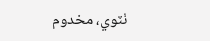ٺٽوي، مخدوم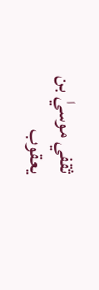ثقفي موسيٰ بن يعقوب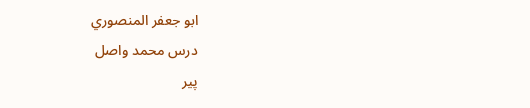ابو جعفر المنصوري
درس محمد واصل
پير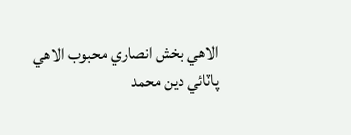الاهي بخش انصاري محبوب الاهي
پاٽائي دين محمد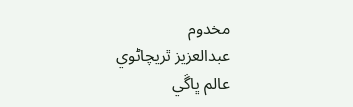مخدوم
عبدالعزيز ٿريچاڻوي
عالم ڀاڱي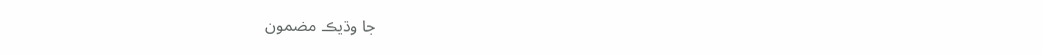جا وڌيڪ مضمون